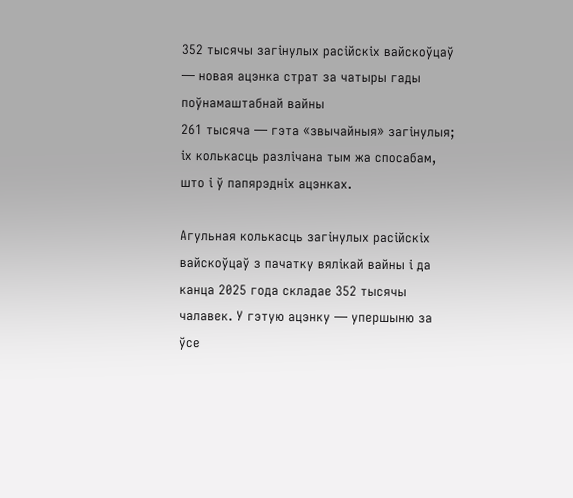352 тысячы загінулых расійскіх вайскоўцаў — новая ацэнка страт за чатыры гады поўнамаштабнай вайны
261 тысяча — гэта «звычайныя» загінулыя; іх колькасць разлічана тым жа спосабам, што і ў папярэдніх ацэнках.

Агульная колькасць загінулых расійскіх вайскоўцаў з пачатку вялікай вайны і да канца 2025 года складае 352 тысячы чалавек. У гэтую ацэнку — упершыню за ўсе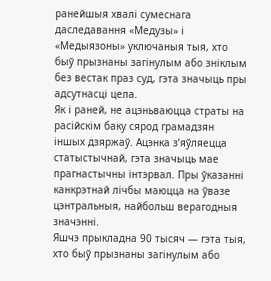ранейшыя хвалі сумеснага даследавання «Медузы» і «Медыязоны» уключаныя тыя, хто быў прызнаны загінулым або зніклым без вестак праз суд, гэта значыць пры адсутнасці цела.
Як і раней, не ацэньваюцца страты на расійскім баку сярод грамадзян іншых дзяржаў. Ацэнка з’яўляецца статыстычнай, гэта значыць мае прагнастычны інтэрвал. Пры ўказанні канкрэтнай лічбы маюцца на ўвазе цэнтральныя, найбольш верагодныя значэнні.
Яшчэ прыкладна 90 тысяч — гэта тыя, хто быў прызнаны загінулым або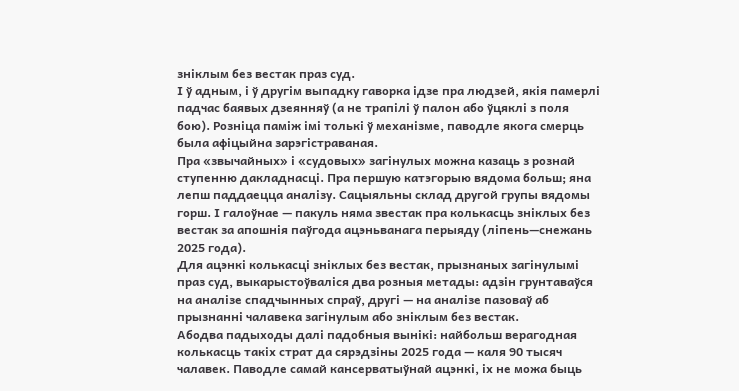зніклым без вестак праз суд.
І ў адным, і ў другім выпадку гаворка ідзе пра людзей, якія памерлі падчас баявых дзеянняў (а не трапілі ў палон або ўцяклі з поля бою). Розніца паміж імі толькі ў механізме, паводле якога смерць была афіцыйна зарэгістраваная.
Пра «звычайных» і «судовых» загінулых можна казаць з рознай ступенню дакладнасці. Пра першую катэгорыю вядома больш; яна лепш паддаецца аналізу. Сацыяльны склад другой групы вядомы горш. І галоўнае — пакуль няма звестак пра колькасць зніклых без вестак за апошнія паўгода ацэньванага перыяду (ліпень—снежань 2025 года).
Для ацэнкі колькасці зніклых без вестак, прызнаных загінулымі праз суд, выкарыстоўваліся два розныя метады: адзін грунтаваўся на аналізе спадчынных спраў, другі — на аналізе пазоваў аб прызнанні чалавека загінулым або зніклым без вестак.
Абодва падыходы далі падобныя вынікі: найбольш верагодная колькасць такіх страт да сярэдзіны 2025 года — каля 90 тысяч чалавек. Паводле самай кансерватыўнай ацэнкі, іх не можа быць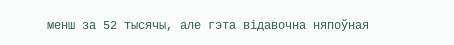менш за 52 тысячы, але гэта відавочна няпоўная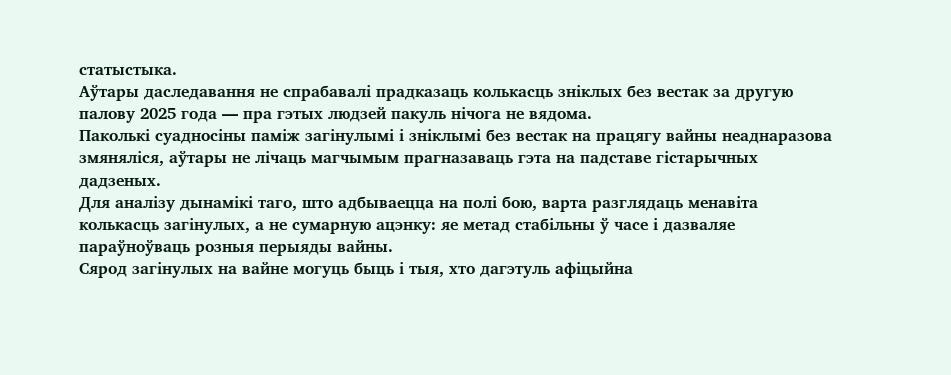статыстыка.
Аўтары даследавання не спрабавалі прадказаць колькасць зніклых без вестак за другую палову 2025 года — пра гэтых людзей пакуль нічога не вядома.
Паколькі суадносіны паміж загінулымі і зніклымі без вестак на працягу вайны неаднаразова змяняліся, аўтары не лічаць магчымым прагназаваць гэта на падставе гістарычных дадзеных.
Для аналізу дынамікі таго, што адбываецца на полі бою, варта разглядаць менавіта колькасць загінулых, а не сумарную ацэнку: яе метад стабільны ў часе і дазваляе параўноўваць розныя перыяды вайны.
Сярод загінулых на вайне могуць быць і тыя, хто дагэтуль афіцыйна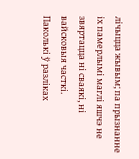лічыцца жывым; па прызнанне іх памерлымі маглі яшчэ не звяртацца ні сваякі, ні вайсковыя часткі.
Паколькі ў разліках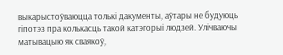выкарыстоўваюцца толькі дакументы, аўтары не будуюць гіпотэз пра колькасць такой катэгорыі людзей. Улічваючы матывацыю як сваякоў,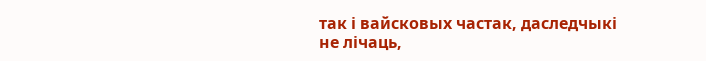так і вайсковых частак, даследчыкі не лічаць,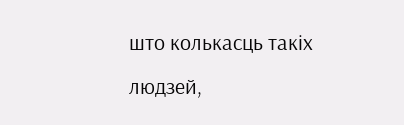што колькасць такіх людзей,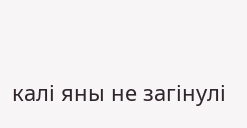калі яны не загінулі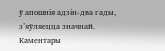ў апошнія адзін-два гады, з’яўляецца значнай.
Каментары